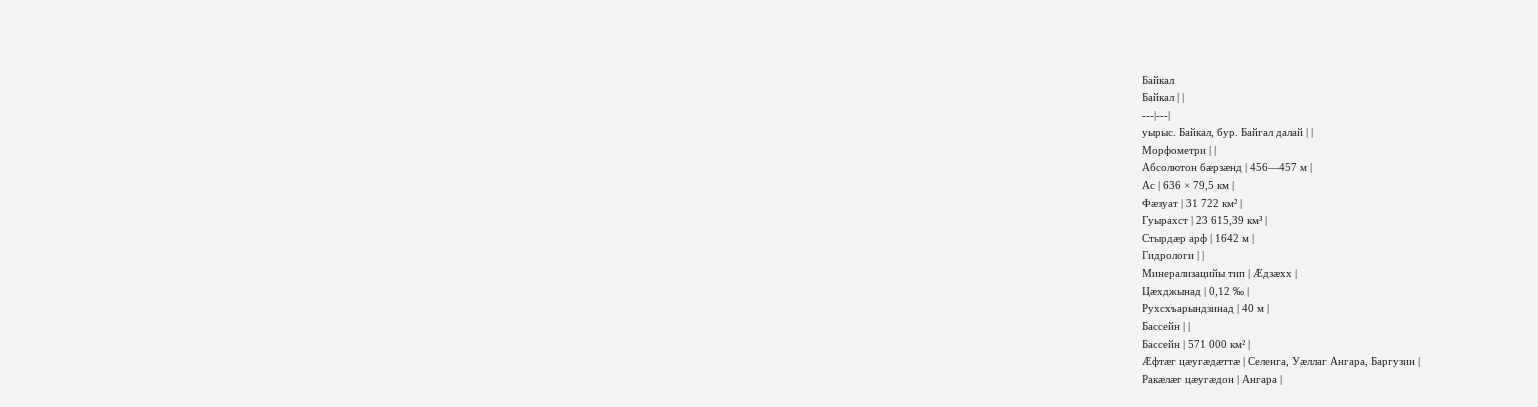Байкал
Байкал | |
---|---|
уырыс. Байкал, бур. Байгал далай | |
Морфометри | |
Абсолютон бæрзæнд | 456—457 м |
Ас | 636 × 79,5 км |
Фæзуат | 31 722 км² |
Гуырахст | 23 615,39 км³ |
Стырдæр арф | 1642 м |
Гидрологи | |
Минерализацийы тип | Æдзæхх |
Цæхджынад | 0,12 ‰ |
Рухсхъарындзинад | 40 м |
Бассейн | |
Бассейн | 571 000 км² |
Æфтæг цæугæдæттæ | Селенга, Уæллаг Ангара, Баргузин |
Ракæлæг цæугæдон | Ангара |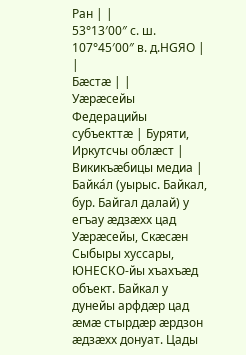Ран | |
53°13′00″ с. ш. 107°45′00″ в. д.HGЯO | |
Бæстæ | |
Уæрæсейы Федерацийы субъекттæ | Буряти, Иркутсчы облæст |
Викикъæбицы медиа |
Байка́л (уырыс. Байкал, бур. Байгал далай) у егъау æдзæхх цад Уæрæсейы, Скæсæн Сыбыры хуссары, ЮНЕСКО-йы хъахъæд объект. Байкал у дунейы арфдæр цад æмæ стырдæр æрдзон æдзæхх донуат. Цады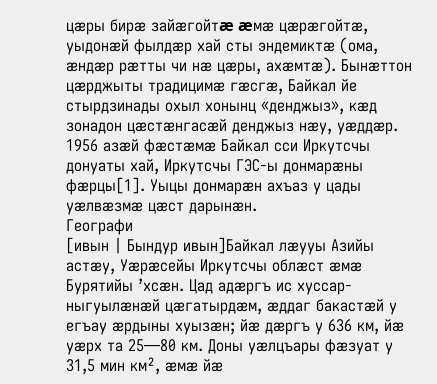цæры бирæ зайæгойтæ æмæ цæрæгойтæ, уыдонæй фылдæр хай сты эндемиктæ (ома, æндæр рæтты чи нæ цæры, ахæмтæ). Бынæттон цæрджыты традицимæ гæсгæ, Байкал йе стырдзинады охыл хонынц «денджыз», кæд зонадон цæстæнгасæй денджыз нæу, уæддæр.
1956 азæй фæстæмæ Байкал сси Иркутсчы донуаты хай, Иркутсчы ГЭС-ы донмарæны фæрцы[1]. Уыцы донмарæн ахъаз у цады уæлвæзмæ цæст дарынæн.
Географи
[ивын | Бындур ивын]Байкал лæууы Азийы астæу, Уæрæсейы Иркутсчы облæст æмæ Бурятийы ’хсæн. Цад адæргъ ис хуссар-ныгуылæнæй цæгатырдæм, æддаг бакастæй у егъау æрдыны хуызæн; йæ дæргъ у 636 км, йæ уæрх та 25—80 км. Доны уæлцъары фæзуат у 31,5 мин км², æмæ йæ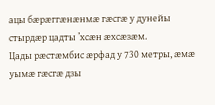ацы бæрæггæнæнмæ гæсгæ у дунейы стырдæр цадты ’хсæн æхсæзæм.
Цады рæстæмбис æрфад у 730 метры, æмæ уымæ гæсгæ дзы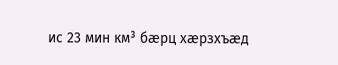ис 23 мин км³ бæрц хæрзхъæд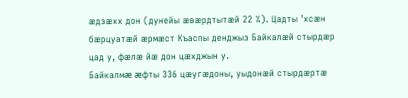æдзæхх дон (дунейы æвæрдтытæй 22 %). Цадты 'хсæн бæрцуатæй æрмæст Къаспы денджыз Байкалæй стырдæр цад у, фæлæ йæ дон цæхджын у.
Байкалмæ æфты 336 цæугæдоны, уыдонæй стырдæртæ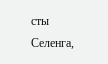сты Селенга,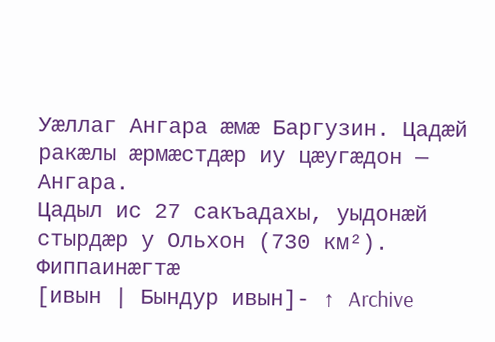Уæллаг Ангара æмæ Баргузин. Цадæй ракæлы æрмæстдæр иу цæугæдон — Ангара.
Цадыл ис 27 сакъадахы, уыдонæй стырдæр у Ольхон (730 км²).
Фиппаинæгтæ
[ивын | Бындур ивын]- ↑ Archive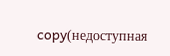copy(недоступная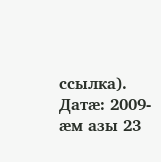ссылка). Датæ: 2009-æм азы 23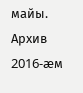майы. Архив 2016-æм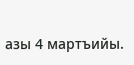азы 4 мартъийы.